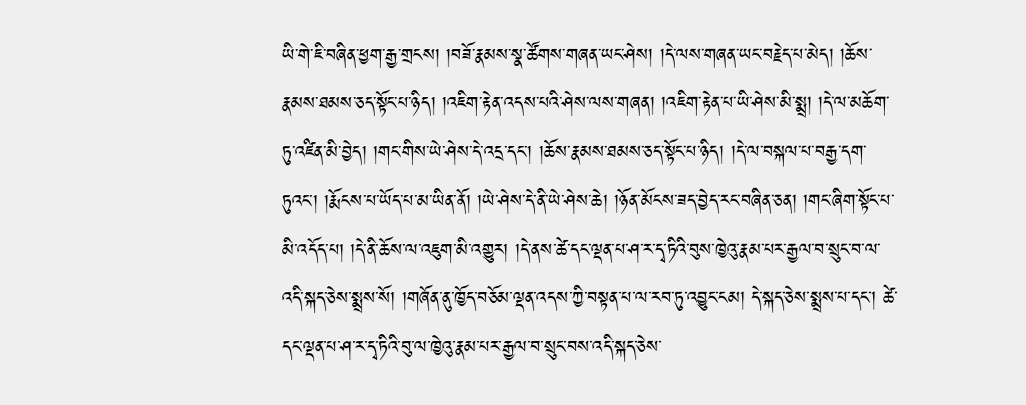ཡི་གེ་ཇི་བཞིན་ཕྱག་རྒྱ་གྲངས། །བཟོ་རྣམས་སྣ་ཚོགས་གཞན་ཡང་ཤེས། །དེ་ལས་གཞན་ཡང་བརྗེད་པ་མེད། །ཆོས་རྣམས་ཐམས་ཅད་སྟོང་པ་ཉིད། །འཇིག་རྟེན་འདས་པའི་ཤེས་ལས་གཞན། །འཇིག་རྟེན་པ་ཡི་ཤེས་མི་སྨྲ། །དེ་ལ་མཆོག་ཏུ་འཛིན་མི་བྱེད། །གང་གིས་ཡེ་ཤེས་དེ་འདྲ་དང་། །ཆོས་རྣམས་ཐམས་ཅད་སྟོང་པ་ཉིད། །དེ་ལ་བསྐལ་པ་བརྒྱ་དག་ཏུའང་། །རྨོངས་པ་ཡོད་པ་མ་ཡིན་ནོ། །ཡེ་ཤེས་དེ་ནི་ཡེ་ཤེས་ཆེ། །ཉོན་མོངས་ཟད་བྱེད་རང་བཞིན་ཅན། །གང་ཞིག་སྟོང་པ་མི་འདོད་པ། །དེ་ནི་ཆོས་ལ་འཇུག་མི་འགྱུར། །དེ་ནས་ཚེ་དང་ལྡན་པ་ཤ་ར་དྭ་ཏིའི་བུས་ཁྱེའུ་རྣམ་པར་རྒྱལ་བ་སྲུང་བ་ལ་འདི་སྐད་ཅེས་སྨྲས་སོ། །གཞོན་ནུ་ཁྱོད་བཅོམ་ལྡན་འདས་ཀྱི་བསྟན་པ་ལ་རབ་ཏུ་འབྱུང་ངམ། དེ་སྐད་ཅེས་སྨྲས་པ་དང་། ཚེ་དང་ལྡན་པ་ཤ་ར་དྭ་ཏིའི་བུ་ལ་ཁྱེའུ་རྣམ་པར་རྒྱལ་བ་སྲུང་བས་འདི་སྐད་ཅེས་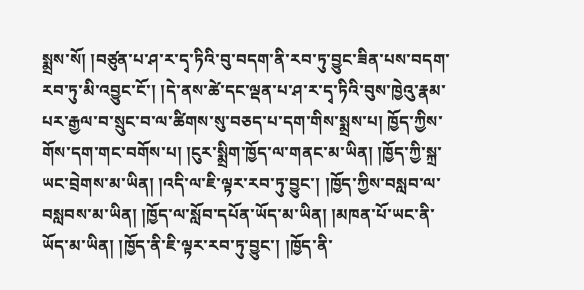སྨྲས་སོ། །བཙུན་པ་ཤ་ར་དྭ་ཏིའི་བུ་བདག་ནི་རབ་ཏུ་བྱུང་ཟིན་པས་བདག་རབ་ཏུ་མི་འབྱུང་ངོ་། །དེ་ནས་ཚེ་དང་ལྡན་པ་ཤ་ར་དྭ་ཏིའི་བུས་ཁྱེའུ་རྣམ་པར་རྒྱལ་བ་སྲུང་བ་ལ་ཚིགས་སུ་བཅད་པ་དག་གིས་སྨྲས་པ། ཁྱོད་ཀྱིས་གོས་དག་གང་བགོས་པ། །ངུར་སྨྲིག་ཁྱོད་ལ་གནང་མ་ཡིན། །ཁྱོད་ཀྱི་སྐྲ་ཡང་བྲེགས་མ་ཡིན། །འདི་ལ་ཇི་ལྟར་རབ་ཏུ་བྱུང་། །ཁྱོད་ཀྱིས་བསླབ་ལ་བསླབས་མ་ཡིན། །ཁྱོད་ལ་སློབ་དཔོན་ཡོད་མ་ཡིན། །མཁན་པོ་ཡང་ནི་ཡོད་མ་ཡིན། །ཁྱོད་ནི་ཇི་ལྟར་རབ་ཏུ་བྱུང་། །ཁྱོད་ནི་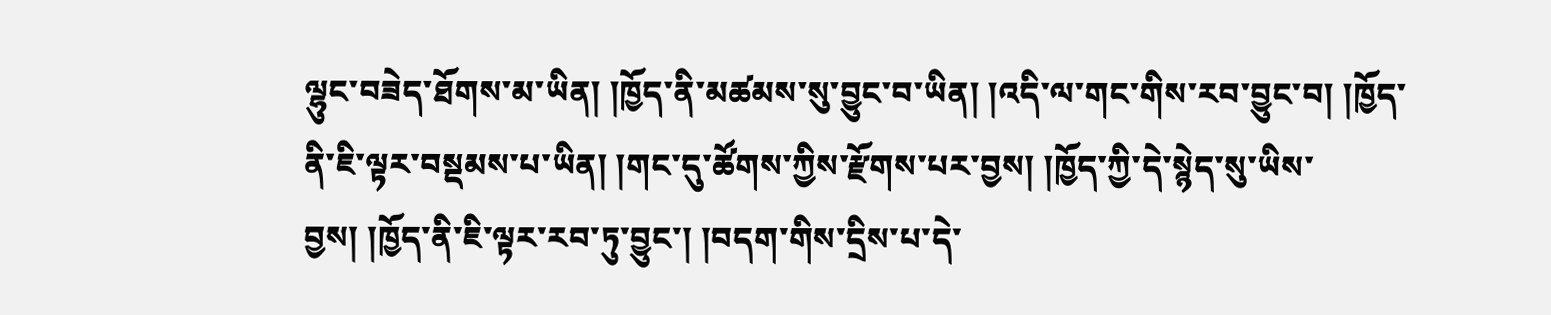ལྷུང་བཟེད་ཐོགས་མ་ཡིན། །ཁྱོད་ནི་མཚམས་སུ་བྱུང་བ་ཡིན། །འདི་ལ་གང་གིས་རབ་བྱུང་བ། །ཁྱོད་ནི་ཇི་ལྟར་བསྡམས་པ་ཡིན། །གང་དུ་ཚོགས་ཀྱིས་རྫོགས་པར་བྱས། །ཁྱོད་ཀྱི་དེ་སྙེད་སུ་ཡིས་བྱས། །ཁྱོད་ནི་ཇི་ལྟར་རབ་ཏུ་བྱུང་། །བདག་གིས་དྲིས་པ་དེ་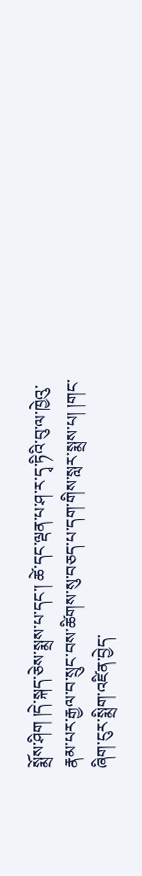སྨྲོས་ཤིག །དེ་སྐད་ཅེས་སྨྲས་པ་དང་། ཚེ་དང་ལྡན་པ་ཤ་ར་དྭ་ཏིའི་བུ་ལ་ཁྱེའུ་རྣམ་པར་རྒྱལ་བ་སྲུང་བས་ཚིགས་སུ་བཅད་པ་དག་གིས་སླར་སྨྲས་པ། །གང་ཞིག་ངུར་སྨྲིག་འཛིན་བྱེད་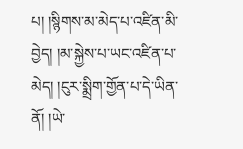པ། །སྙིགས་མ་མེད་པ་འཛིན་མི་བྱེད། །མ་སྐྱེས་པ་ཡང་འཛིན་པ་མེད། །ངུར་སྨྲིག་གྱོན་པ་དེ་ཡིན་ནོ། །ཡེ་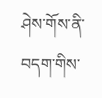ཤེས་གོས་ནི་བདག་གིས་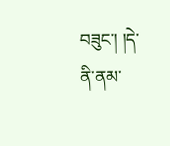བཟུང་། །དེ་ནི་ནམ་